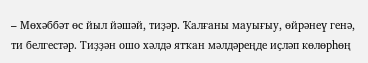– Мөхәббәт өс йыл йәшәй, тиҙәр. Ҡалғаны мауығыу, өйрәнеү генә, ти белгестәр. Тиҙҙән ошо хәлдә ятҡан мәлдәреңде иҫләп көлөрһөң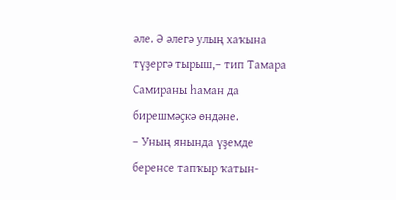әле. Ә әлегә улың хаҡына түҙергә тырыш,– тип Тамара Самираны һаман да бирешмәҫкә өндәне.
– Уның янында үҙемде беренсе тапҡыр ҡатын-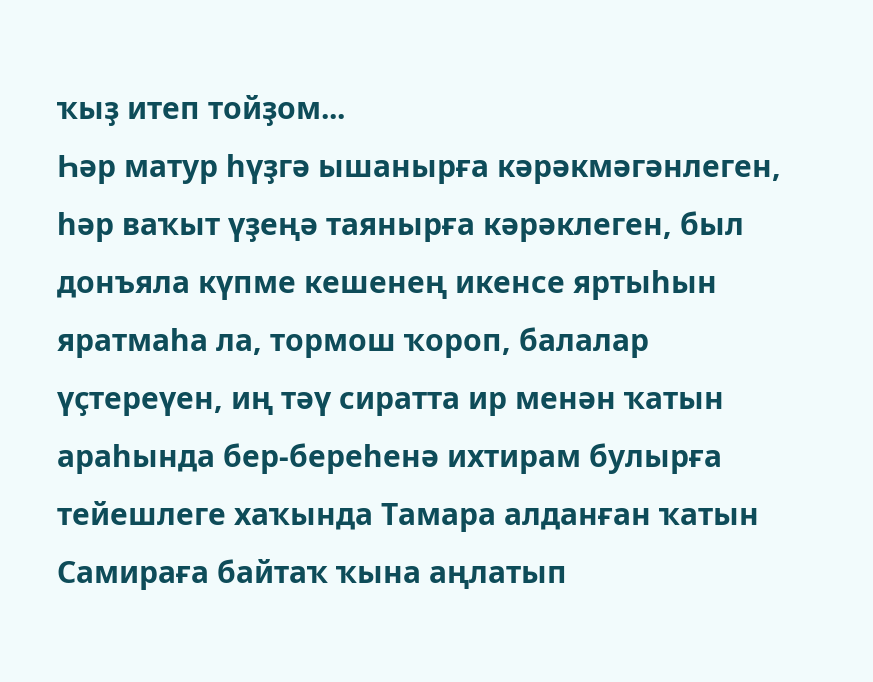ҡыҙ итеп тойҙом...
Һәр матур һүҙгә ышанырға кәрәкмәгәнлеген, һәр ваҡыт үҙеңә таянырға кәрәклеген, был донъяла күпме кешенең икенсе яртыһын яратмаһа ла, тормош ҡороп, балалар үҫтереүен, иң тәү сиратта ир менән ҡатын араһында бер-береһенә ихтирам булырға тейешлеге хаҡында Тамара алданған ҡатын Самираға байтаҡ ҡына аңлатып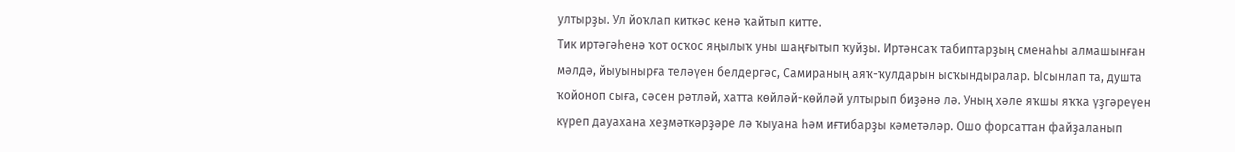ултырҙы. Ул йоҡлап киткәс кенә ҡайтып китте.
Тик иртәгәһенә ҡот осҡос яңылыҡ уны шаңғытып ҡуйҙы. Иртәнсаҡ табиптарҙың сменаһы алмашынған мәлдә, йыуынырға теләүен белдергәс, Самираның аяҡ-ҡулдарын ысҡындыралар. Ысынлап та, душта ҡойоноп сыға, сәсен рәтләй, хатта көйләй-көйләй ултырып биҙәнә лә. Уның хәле яҡшы яҡҡа үҙгәреүен күреп дауахана хеҙмәткәрҙәре лә ҡыуана һәм иғтибарҙы кәметәләр. Ошо форсаттан файҙаланып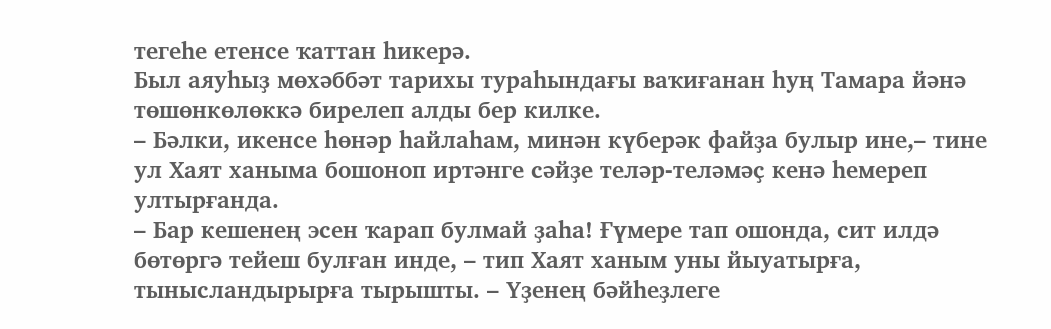тегеһе етенсе ҡаттан һикерә.
Был аяуһыҙ мөхәббәт тарихы тураһындағы ваҡиғанан һуң Тамара йәнә төшөнкөлөккә бирелеп алды бер килке.
– Бәлки, икенсе һөнәр һайлаһам, минән күберәк файҙа булыр ине,– тине ул Хаят ханыма бошоноп иртәнге сәйҙе теләр-теләмәҫ кенә һемереп ултырғанда.
– Бар кешенең эсен ҡарап булмай ҙаһа! Ғүмере тап ошонда, сит илдә бөтөргә тейеш булған инде, – тип Хаят ханым уны йыуатырға, тынысландырырға тырышты. – Үҙенең бәйһеҙлеге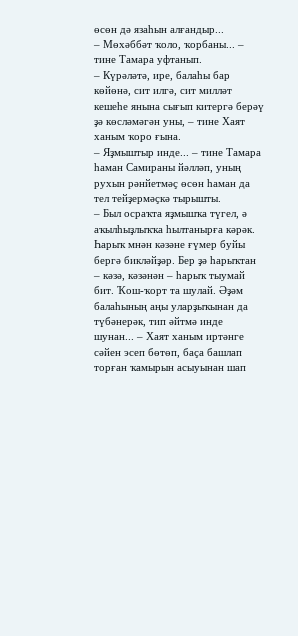өсөн дә язаһын алғандыр...
– Мөхәббәт ҡоло, ҡорбаны... – тине Тамара уфтанып.
– Күрәләтә, ире, балаһы бар көйөнә, сит илгә, сит милләт кешеһе янына сығып китергә берәү ҙә көсләмәгән уны, – тине Хаят ханым ҡоро ғына.
– Яҙмыштыр инде... – тине Тамара һаман Самираны йәлләп, уның рухын рәнйетмәҫ өсөн һаман да тел тейҙермәҫкә тырышты.
– Был осраҡта яҙмышҡа түгел, ә аҡылһыҙлыҡҡа һылтанырға кәрәк. Һарыҡ мнән кәзәне ғүмер буйы бергә бикләйҙәр. Бер ҙә һарыҡтан – кәзә, кәзәнән – һарыҡ тыумай бит. Ҡош-ҡорт та шулай. Әҙәм балаһының аңы уларҙыҡынан да түбәнерәк, тип әйтмә инде шунан... – Хаят ханым иртәнге сәйен эсеп бөтөп, баҫа башлап торған ҡамырын асыуынан шап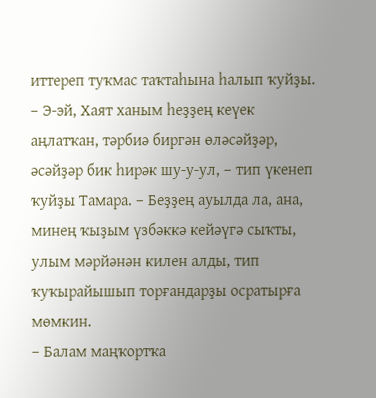иттереп туҡмас таҡтаһына һалып ҡуйҙы.
– Э-эй, Хаят ханым һеҙҙең кеүек аңлатҡан, тәрбиә биргән өләсәйҙәр, әсәйҙәр бик һирәк шу-у-ул, – тип үкенеп ҡуйҙы Тамара. – Беҙҙең ауылда ла, ана, минең ҡыҙым үзбәккә кейәүгә сыҡты, улым мәрйәнән килен алды, тип ҡуҡырайышып торғандарҙы осратырға мөмкин.
– Балам маңҡортҡа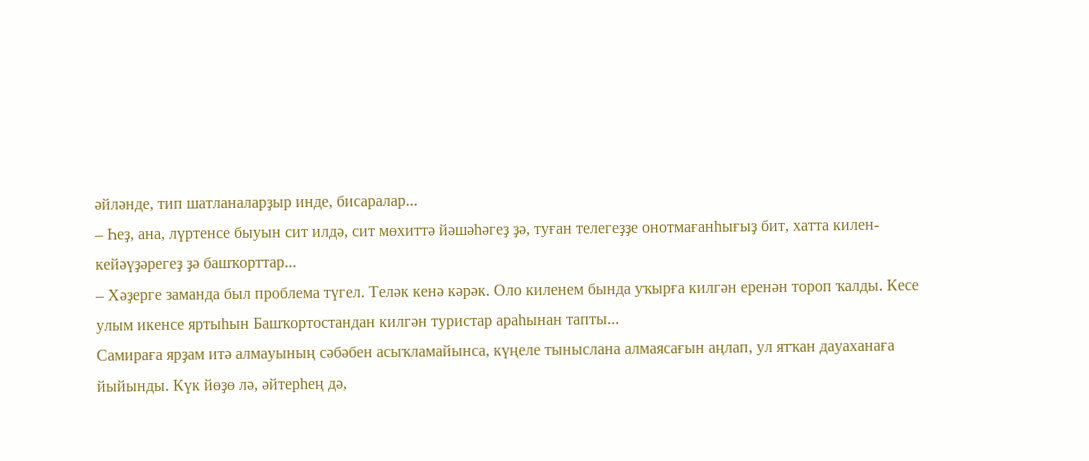әйләнде, тип шатланаларҙыр инде, бисаралар...
– Һеҙ, ана, лүртенсе быуын сит илдә, сит мөхиттә йәшәһәгеҙ ҙә, туған телегеҙҙе онотмағанһығыҙ бит, хатта килен-кейәүҙәрегеҙ ҙә башҡорттар...
– Хәҙерге заманда был проблема түгел. Теләк кенә кәрәк. Оло киленем бында уҡырға килгән еренән тороп ҡалды. Кесе улым икенсе яртыһын Башҡортостандан килгән туристар араһынан тапты...
Самираға ярҙам итә алмауының сәбәбен асыҡламайынса, күңеле тыныслана алмаясағын аңлап, ул ятҡан дауаханаға йыйынды. Күк йөҙө лә, әйтерһең дә,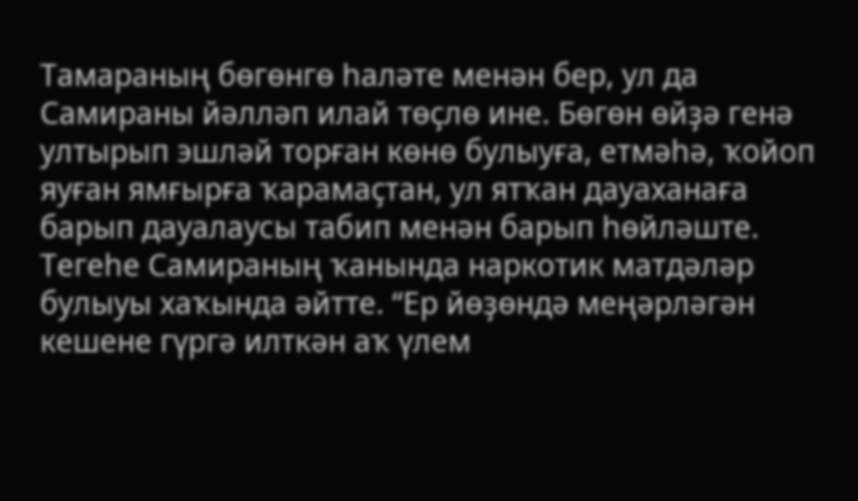Тамараның бөгөнгө һаләте менән бер, ул да Самираны йәлләп илай төҫлө ине. Бөгөн өйҙә генә ултырып эшләй торған көнө булыуға, етмәһә, ҡойоп яуған ямғырға ҡарамаҫтан, ул ятҡан дауаханаға барып дауалаусы табип менән барып һөйләште. Тегеһе Самираның ҡанында наркотик матдәләр булыуы хаҡында әйтте. “Ер йөҙөндә меңәрләгән кешене гүргә илткән аҡ үлем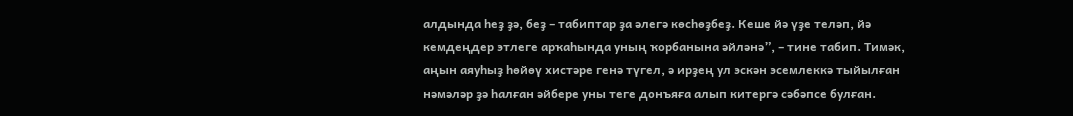алдында һеҙ ҙә, беҙ – табиптар ҙа әлегә көсһөҙбеҙ. Кеше йә үҙе теләп, йә кемдеңдер этлеге арҡаһында уның ҡорбанына әйләнә”, – тине табип. Тимәк, аңын аяуһыҙ һөйөү хистәре генә түгел, ә ирҙең ул эскән эсемлеккә тыйылған нәмәләр ҙә һалған әйбере уны теге донъяға алып китергә сәбәпсе булған.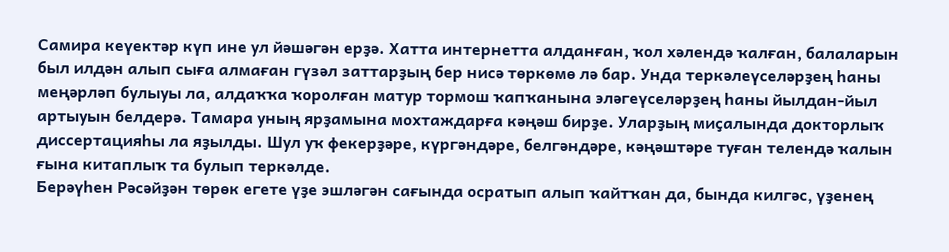Самира кеүектәр күп ине ул йәшәгән ерҙә. Хатта интернетта алданған, ҡол хәлендә ҡалған, балаларын был илдән алып сыға алмаған гүзәл заттарҙың бер нисә төркөмө лә бар. Унда теркәлеүселәрҙең һаны меңәрләп булыуы ла, алдаҡҡа ҡоролған матур тормош ҡапҡанына эләгеүселәрҙең һаны йылдан-йыл артыуын белдерә. Тамара уның ярҙамына мохтаждарға кәңәш бирҙе. Уларҙың миҫалында докторлыҡ диссертацияһы ла яҙылды. Шул уҡ фекерҙәре, күргәндәре, белгәндәре, кәңәштәре туған телендә ҡалын ғына китаплыҡ та булып теркәлде.
Берәүһен Рәсәйҙән төрөк егете үҙе эшләгән сағында осратып алып ҡайтҡан да, бында килгәс, үҙенең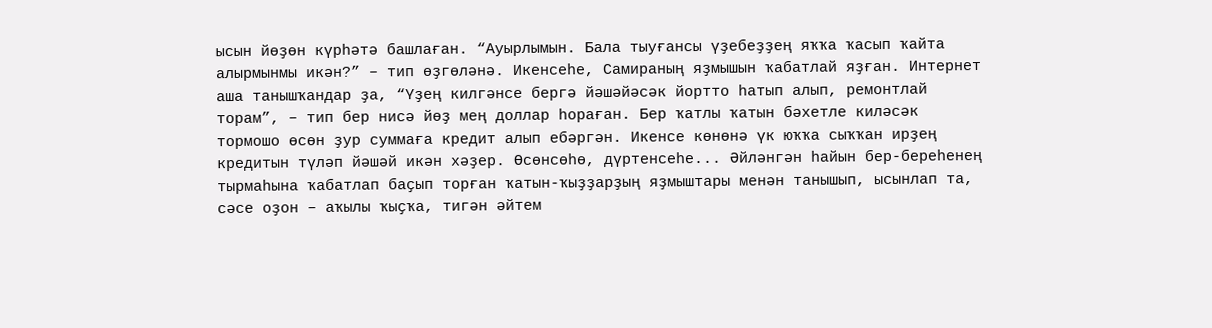ысын йөҙөн күрһәтә башлаған. “Ауырлымын. Бала тыуғансы үҙебеҙҙең яҡҡа ҡасып ҡайта алырмынмы икән?” – тип өҙгөләнә. Икенсеһе, Самираның яҙмышын ҡабатлай яҙған. Интернет аша танышҡандар ҙа, “Үҙең килгәнсе бергә йәшәйәсәк йортто һатып алып, ремонтлай торам”, – тип бер нисә йөҙ мең доллар һораған. Бер ҡатлы ҡатын бәхетле киләсәк тормошо өсөн ҙур суммаға кредит алып ебәргән. Икенсе көнөнә үк юҡҡа сыҡҡан ирҙең кредитын түләп йәшәй икән хәҙер. Өсөнсөһө, дүртенсеһе... Әйләнгән һайын бер-береһенең тырмаһына ҡабатлап баҫып торған ҡатын-ҡыҙҙарҙың яҙмыштары менән танышып, ысынлап та, сәсе оҙон – аҡылы ҡыҫҡа, тигән әйтем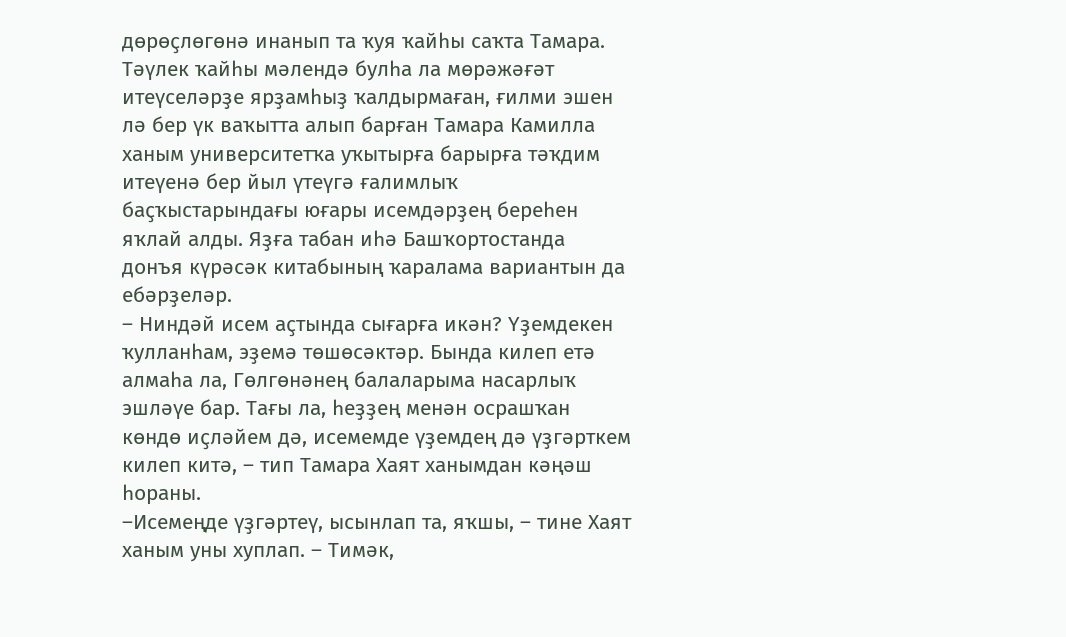дөрөҫлөгөнә инанып та ҡуя ҡайһы саҡта Тамара.
Тәүлек ҡайһы мәлендә булһа ла мөрәжәғәт итеүселәрҙе ярҙамһыҙ ҡалдырмаған, ғилми эшен лә бер үк ваҡытта алып барған Тамара Камилла ханым университетҡа уҡытырға барырға тәҡдим итеүенә бер йыл үтеүгә ғалимлыҡ баҫҡыстарындағы юғары исемдәрҙең береһен яҡлай алды. Яҙға табан иһә Башҡортостанда донъя күрәсәк китабының ҡаралама вариантын да ебәрҙеләр.
– Ниндәй исем аҫтында сығарға икән? Үҙемдекен ҡулланһам, эҙемә төшөсәктәр. Бында килеп етә алмаһа ла, Гөлгөнәнең балаларыма насарлыҡ эшләүе бар. Тағы ла, һеҙҙең менән осрашҡан көндө иҫләйем дә, исемемде үҙемдең дә үҙгәрткем килеп китә, – тип Тамара Хаят ханымдан кәңәш һораны.
–Исемеңде үҙгәртеү, ысынлап та, яҡшы, – тине Хаят ханым уны хуплап. – Тимәк,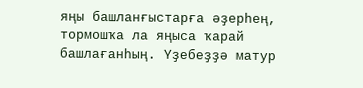яңы башланғыстарға әҙерһең, тормошҡа ла яңыса ҡарай башлағанһың. Үҙебеҙҙә матур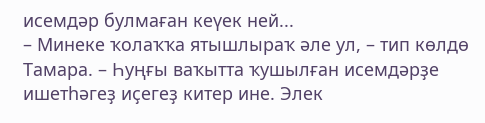исемдәр булмаған кеүек ней...
– Минеке ҡолаҡҡа ятышлыраҡ әле ул, – тип көлдө Тамара. – Һуңғы ваҡытта ҡушылған исемдәрҙе ишетһәгеҙ иҫегеҙ китер ине. Элек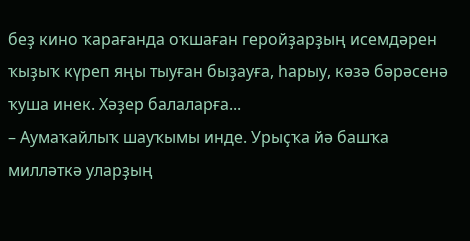беҙ кино ҡарағанда оҡшаған геройҙарҙың исемдәрен ҡыҙыҡ күреп яңы тыуған быҙауға, һарыу, кәзә бәрәсенә ҡуша инек. Хәҙер балаларға...
– Аумаҡайлыҡ шауҡымы инде. Урыҫҡа йә башҡа милләткә уларҙың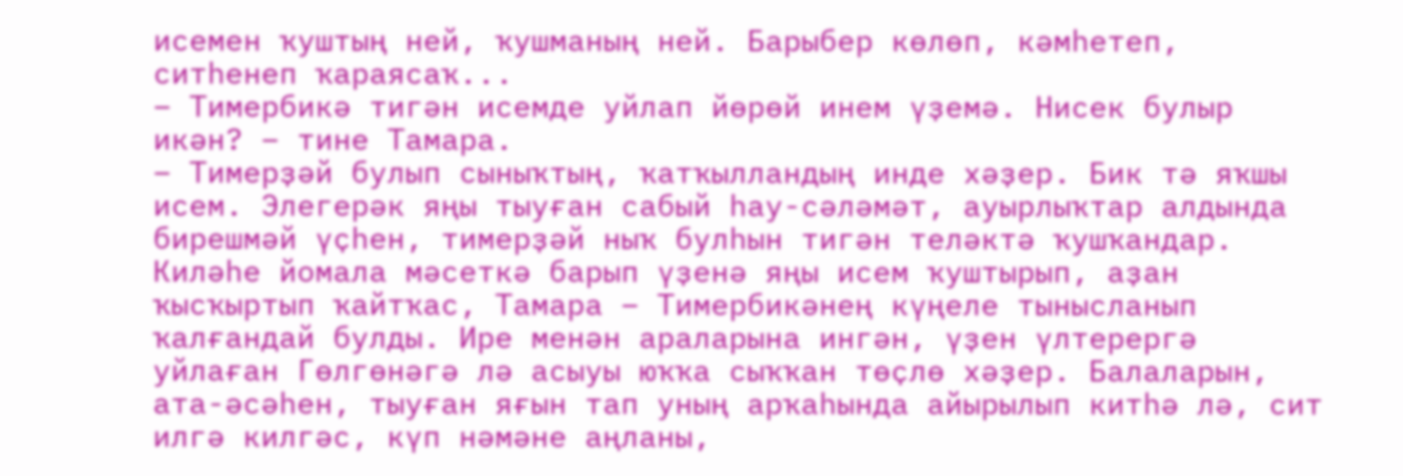исемен ҡуштың ней, ҡушманың ней. Барыбер көлөп, кәмһетеп, ситһенеп ҡараясаҡ...
– Тимербикә тигән исемде уйлап йөрөй инем үҙемә. Нисек булыр икән? – тине Тамара.
– Тимерҙәй булып сыныҡтың, ҡатҡылландың инде хәҙер. Бик тә яҡшы исем. Элегерәк яңы тыуған сабый һау-сәләмәт, ауырлыҡтар алдында бирешмәй үҫһен, тимерҙәй ныҡ булһын тигән теләктә ҡушҡандар.
Киләһе йомала мәсеткә барып үҙенә яңы исем ҡуштырып, аҙан ҡысҡыртып ҡайтҡас, Тамара – Тимербикәнең күңеле тынысланып ҡалғандай булды. Ире менән араларына ингән, үҙен үлтерергә уйлаған Гөлгөнәгә лә асыуы юҡҡа сыҡҡан төҫлө хәҙер. Балаларын, ата-әсәһен, тыуған яғын тап уның арҡаһында айырылып китһә лә, сит илгә килгәс, күп нәмәне аңланы,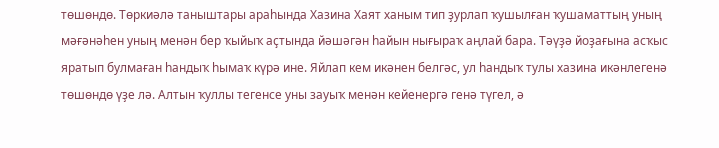төшөндө. Төркиәлә таныштары араһында Хазина Хаят ханым тип ҙурлап ҡушылған ҡушаматтың уның мәғәнәһен уның менән бер ҡыйыҡ аҫтында йәшәгән һайын нығыраҡ аңлай бара. Тәүҙә йоҙағына асҡыс яратып булмаған һандыҡ һымаҡ күрә ине. Яйлап кем икәнен белгәс, ул һандыҡ тулы хазина икәнлегенә төшөндө үҙе лә. Алтын ҡуллы тегенсе уны зауыҡ менән кейенергә генә түгел, ә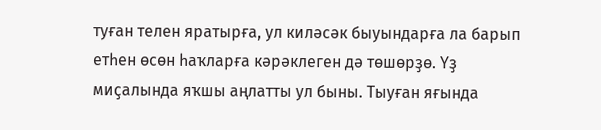туған телен яратырға, ул киләсәк быуындарға ла барып етһен өсөн һаҡларға кәрәклеген дә төшөрҙө. Үҙ миҫалында яҡшы аңлатты ул быны. Тыуған яғында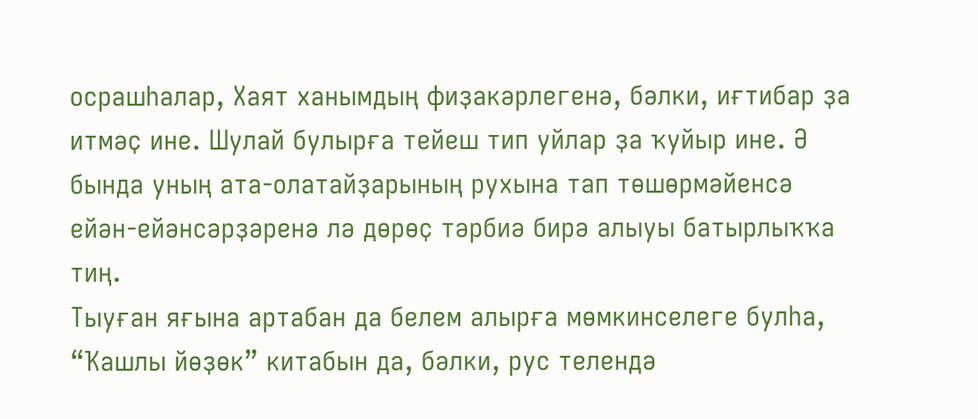осрашһалар, Хаят ханымдың фиҙакәрлегенә, бәлки, иғтибар ҙа итмәҫ ине. Шулай булырға тейеш тип уйлар ҙа ҡуйыр ине. Ә бында уның ата-олатайҙарының рухына тап төшөрмәйенсә ейән-ейәнсәрҙәренә лә дөрөҫ тәрбиә бирә алыуы батырлыҡҡа тиң.
Тыуған яғына артабан да белем алырға мөмкинселеге булһа, “Ҡашлы йөҙөк” китабын да, бәлки, рус телендә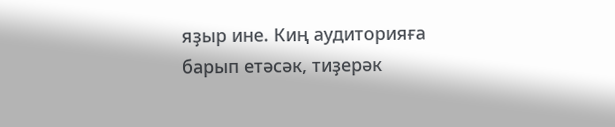яҙыр ине. Киң аудиторияға барып етәсәк, тиҙерәк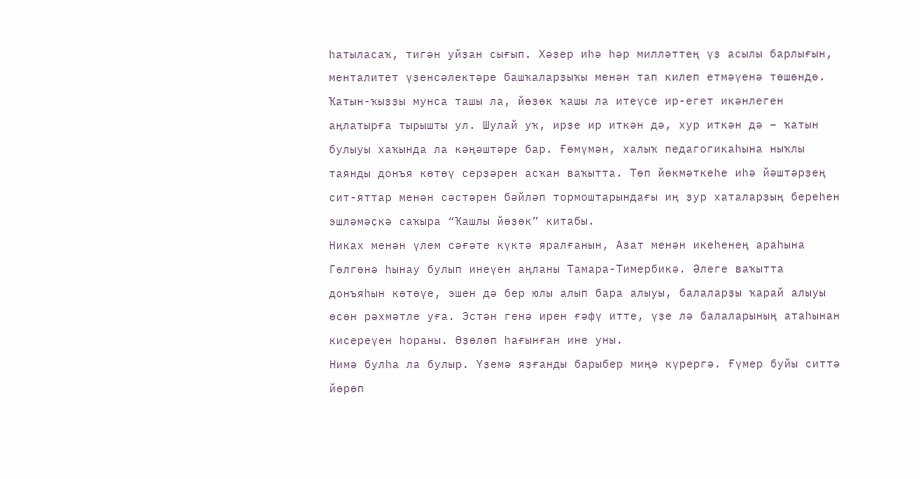һатыласаҡ, тигән уйҙан сығып. Хәҙер иһә һәр милләттең үҙ асылы барлығын, менталитет үҙенсәлектәре башҡаларҙыҡы менән тап килеп етмәүенә төшөндө. Ҡатын-ҡыҙҙы мунса ташы ла, йөҙөк ҡашы ла итеүсе ир-егет икәнлеген аңлатырға тырышты ул. Шулай уҡ, ирҙе ир иткән дә, хур иткән дә – ҡатын булыуы хаҡында ла кәңәштәре бар. Ғөмүмән, халыҡ педагогикаһына ныҡлы таянды донъя көтөү серҙәрен асҡан ваҡытта. Төп йөкмәткеһе иһә йәштәрҙең сит-яттар менән сәстәрен бәйләп тормоштарындағы иң ҙур хаталарҙың береһен эшләмәҫкә саҡыра “Ҡашлы йөҙөк” китабы.
Никах менән үлем сәғәте күктә яралғанын, Азат менән икеһенең араһына Гөлгөнә һынау булып инеүен аңланы Тамара-Тимербикә. Әлеге ваҡытта донъяһын көтөүе, эшен дә бер юлы алып бара алыуы, балаларҙы ҡарай алыуы өсөн рәхмәтле уға. Эстән генә ирен ғәфү итте, үҙе лә балаларының атаһынан кисереүен һораны. Өҙөлөп һағынған ине уны.
Нимә булһа ла булыр. Үҙемә яҙғанды барыбер миңә күрергә. Ғүмер буйы ситтә йөрөп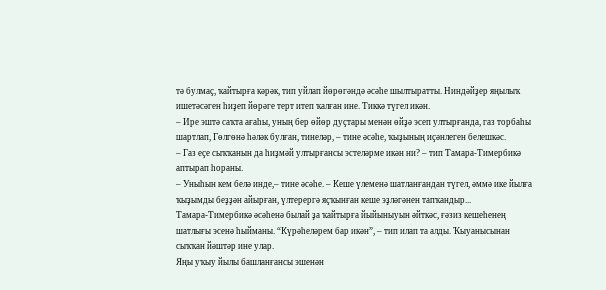тә булмаҫ, ҡайтырға кәрәк, тип уйлап йөрөгәндә әсәһе шылтыратты. Ниндәйҙер яңылыҡ ишетәсәген һиҙеп йөрәге терт итеп ҡалған ине. Тиккә түгел икән.
– Ире эштә саҡта ағаһы, уның бер өйөр дуҫтары менән өйҙә эсеп ултырғанда, газ торбаһы шартлап, Гөлгөнә һәләк булған, тинеләр, – тине әсәһе, ҡыҙының иҫәнлеген белешкәс.
– Газ еҫе сыҡҡанын да һиҙмәй ултырғансы эстеләрме икән ни? – тип Тамара-Тимербикә аптырап һораны.
– Уныһын кем белә инде,– тине әсәһе. – Кеше үлеменә шатланғандан түгел, әммә ике йылға ҡыҙымды беҙҙән айырған, үлтерергә яҫҡынған кеше эҙләгәнен тапҡандыр...
Тамара-Тимербикә әсәһенә былай ҙа ҡайтырға йыйыныуын әйткәс, ғәзиз кешеһенең шатлығы эсенә һыйманы. “Күрәһеләрем бар икән”, – тип илап та алды. Ҡыуанысынан сыҡҡан йәштәр ине улар.
Яңы уҡыу йылы башланғансы эшенән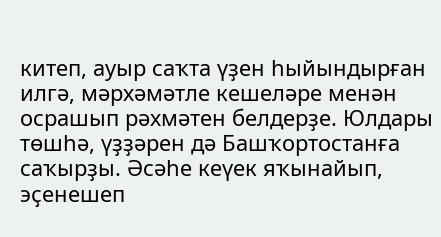китеп, ауыр саҡта үҙен һыйындырған илгә, мәрхәмәтле кешеләре менән осрашып рәхмәтен белдерҙе. Юлдары төшһә, үҙҙәрен дә Башҡортостанға саҡырҙы. Әсәһе кеүек яҡынайып, эҫенешеп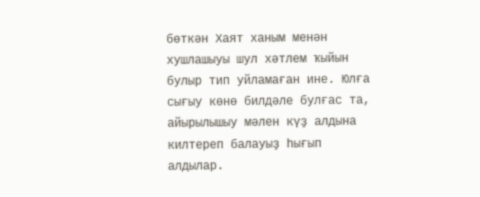бөткән Хаят ханым менән хушлашыуы шул хәтлем ҡыйын булыр тип уйламаған ине. Юлға сығыу көнө билдәле булғас та, айырылышыу мәлен күҙ алдына килтереп балауыҙ һығып алдылар.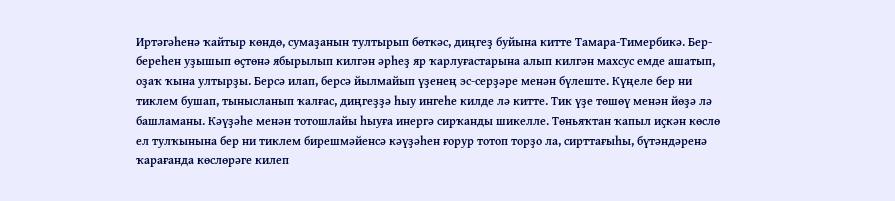Иртәгәһенә ҡайтыр көндө, сумаҙанын тултырып бөткәс, диңгеҙ буйына китте Тамара-Тимербикә. Бер-береһен уҙышып өҫтөнә ябырылып килгән әрһеҙ яр ҡарлуғастарына алып килгән махсус емде ашатып, оҙаҡ ҡына ултырҙы. Берсә илап, берсә йылмайып үҙенең эс-серҙәре менән бүлеште. Күңеле бер ни тиклем бушап, тынысланып ҡалғас, диңгеҙҙә һыу ингеһе килде лә китте. Тик үҙе төшөү менән йөҙә лә башламаны. Кәүҙәһе менән тотошлайы һыуға инергә сирҡанды шикелле. Төньяҡтан ҡапыл иҫкән көслө ел тулҡынына бер ни тиклем бирешмәйенсә кәүҙәһен ғорур тотоп торҙо ла, сирттағыһы, бүтәндәренә ҡарағанда көслөрәге килеп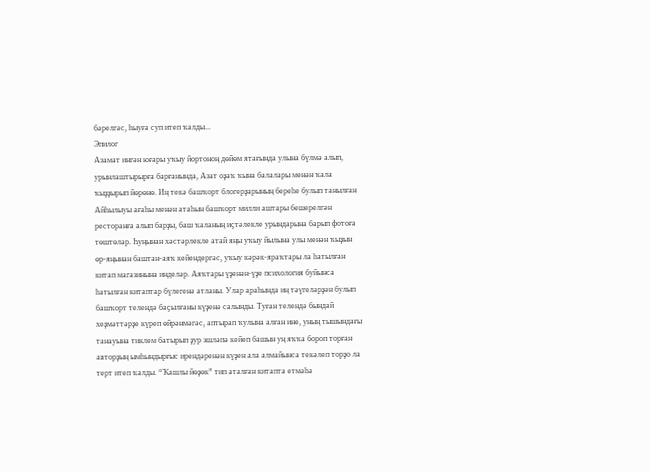бәрелгәс, һыуға суп итеп ҡалды...
Эпилог
Азамат ингән юғары уҡыу йортоноң дөйөм ятағында улына бүлмә алып, урынлаштырырға барғанында, Азат оҙаҡ ҡына балалары менән ҡала ҡыҙҙырып йөрөнө. Иң текә башҡорт блогерҙарының береһе булып танылған Айһылыуы ағаһы менән атаһын башҡорт милли аштары бешерелгән ресторанға алып барҙы, баш ҡаланың иҫтәлекле урындарына барып фотоға төштөләр. Һуңынан хәстәрлекле атай яңы уҡыу йылына улы менән ҡыҙын өр-яңынан баштан-аяҡ кейендергәс, уҡыу кәрәк-яраҡтары ла һатылған китап магазинына инделәр. Аяҡтары үҙенән-үҙе психология буйынса һатылған китаптар бүлегенә атланы. Улар араһында иң тәүгеләрҙән булып башҡорт телендә баҫылғаны күҙенә салынды. Туған телендә бындай хеҙмәттәрҙе күреп өйрәнмәгәс, аптырап ҡулына алған ине, уның тышындағы танауына тиклем батырып ҙур эшләпә кейеп башын уң яҡҡа бороп торған авторҙың ымһындырғыс ирендәренән күҙен ала алмайынса текәлеп торҙо ла терт итеп ҡалды. “Ҡашлы йөҙөк” тип аталған китапта етмәһә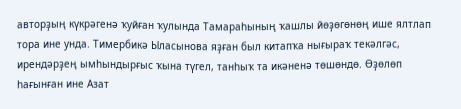авторҙың күкрәгенә ҡуйған ҡулында Тамараһының ҡашлы йөҙөгөнөң ише ялтлап тора ине унда. Тимербикә Ыласынова яҙған был китапҡа нығыраҡ текәлгәс, ирендәрҙең ымһындырғыс ҡына түгел, танһыҡ та икәненә төшөндө. Өҙөлөп һағынған ине Азат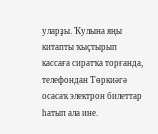уларҙы. Ҡулына яңы китапты ҡыҫтырып кассаға сиратҡа торғанда, телефондан Төркиәгә осасаҡ электрон билеттар һатып ала ине.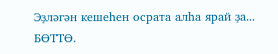Эҙләгән кешеһен осрата алһа ярай ҙа...
БӨТТӨ.